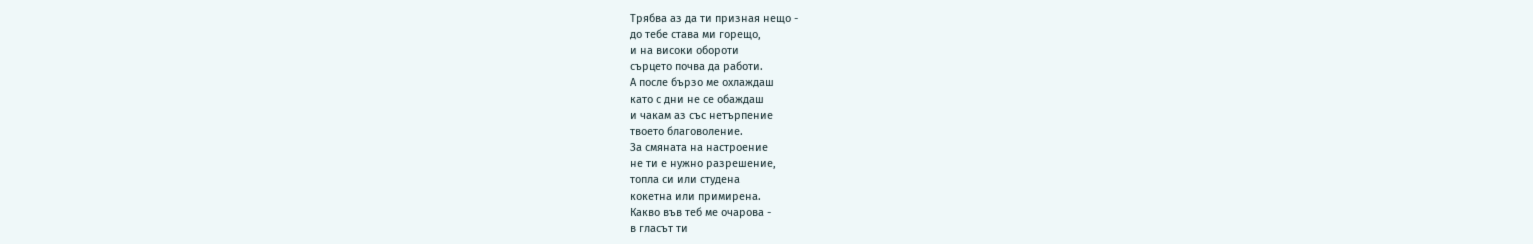Трябва аз да ти призная нещо -
до тебе става ми горещо,
и на високи обороти
сърцето почва да работи.
А после бързо ме охлаждаш
като с дни не се обаждаш
и чакам аз със нетърпение
твоето благоволение.
За смяната на настроение
не ти е нужно разрешение,
топла си или студена
кокетна или примирена.
Какво във теб ме очарова -
в гласът ти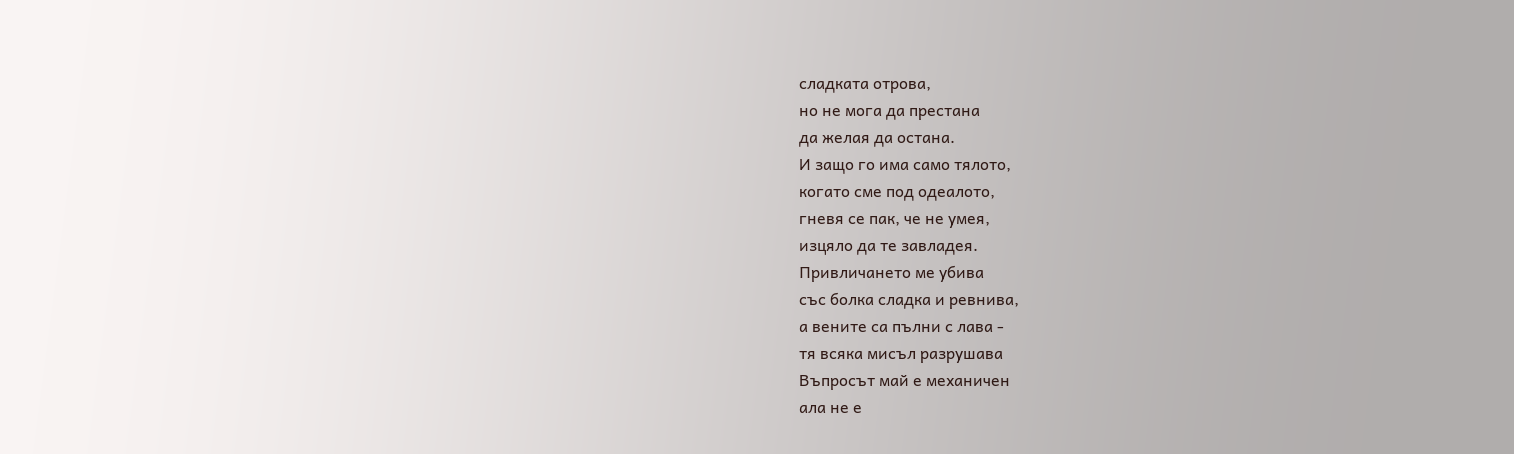сладката отрова,
но не мога да престана
да желая да остана.
И защо го има само тялото,
когато сме под одеалото,
гневя се пак, че не умея,
изцяло да те завладея.
Привличането ме убива
със болка сладка и ревнива,
а вените са пълни с лава -
тя всяка мисъл разрушава
Въпросът май е механичен
ала не е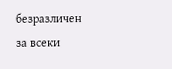безразличен
за всеки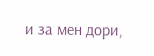и за мен дори,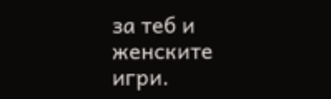за теб и женските игри.